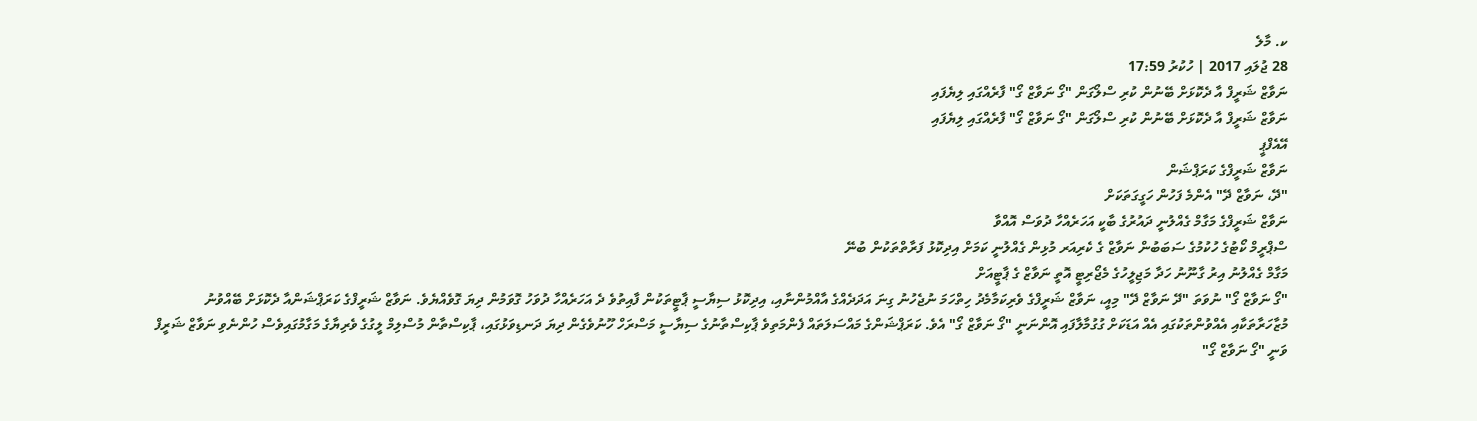ކ. މާލެ
28 ޖުލައި 2017 | ހުކުރު 17:59
ނަވާޒް ޝަރީފް އާ ދެކޮޅަށް ބޭނުން ކުރި ސްލޯގަން "ގޯ ނަވާޒް ގޯ" ފާރެއްގައި ލިޔެފައި
ނަވާޒް ޝަރީފް އާ ދެކޮޅަށް ބޭނުން ކުރި ސްލޯގަން "ގޯ ނަވާޒް ގޯ" ފާރެއްގައި ލިޔެފައި
އޭއެފްޕީ
ނަވާޒް ޝަރީފްގެ ކަރަޕްޝަން
"ދޭ، ނަވާޒް ދޭ" އެންމެ ފަހުން ހަގީގަތަކަށް
ނަވާޒް ޝަރީފްގެ މަގާމް ގެއްލުނީ ދައުރުގެ ބާކީ އަހަރެއްހާ ދުވަސް އޮއްވާ
ސްޕްރީމް ކޯޓުގެ ހުކުމުގެ ސަބަބުން ނަވާޒް ގެ ކެރިއަރ މުޅިން ގެއްލުނީ ކަމަށް އިދިކޮޅު ފަރާތްތަކުން ބުނޭ
މަގާމް ގެއްލުނު އިރު ގާނޫނު ހަދާ މަޖިލީހުގެ މެޖޯރިޓީ އޮތީ ނަވާޒް ގެ ޕާޓީއަށް
"ގޯ ނަވާޒް ގޯ" ނުވަތަ "ދޭ ނަވާޒް ދޭ" މިއީ، ނަވާޒް ޝަރީފްގެ ވެރިކަމާމެދު ހިތްހަމަ ނުޖެހުނު ގިނަ އަދަދެއްގެ އާއްމުންނާއި، އިދިކޮޅު ސިޔާސީ ޕާޓީތަކުން ފާއިތުވެ ދެ އަހަރެއްހާ ދުވަހު ގޮވަމުން ދިޔަ ގޮވެއްޔެވެ. ނަވާޒް ޝަރީފްގެ ކަރަޕްޝަންއާ ދެކޮޅަށް ބޭއްވުނު މުޒާހަރާތަކާއި އެއްވުންތަކުގައި އެއް އަޑަކަށް ގުގުމާލާފައި އޮންނަނީ "ގޯ ނަވާޒް ގޯ" އެވެ. ކަރަޕްޝަންގެ މައްސަލަތައް ފެންމަތިވެ ޕާކިސްތާނުގެ ސިޔާސީ މަސްރަހް ހޫނުވެގެން ދިޔަ ދަނޑިވަޅުގައި، ޕާކިސްތާން މުސްލިމް ލީގުގެ ވެރިޔާގެ މަގާމުގައިވެސް ހުންނެވި ނަވާޒް ޝަރީފް ވަނީ "ގޯ ނަވާޒް ގޯ"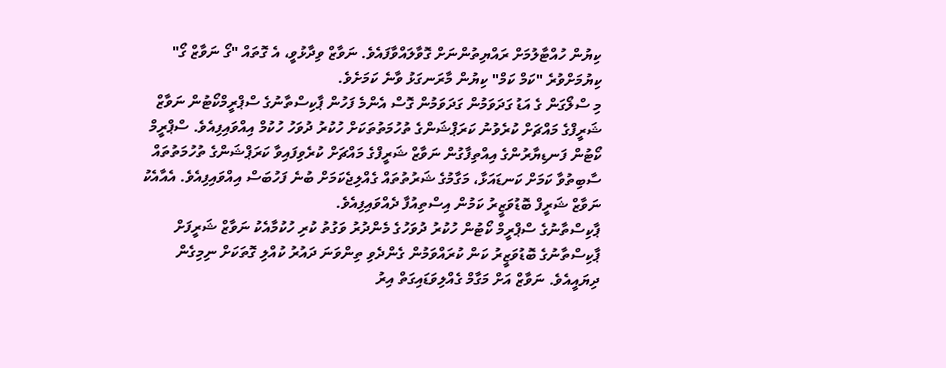ކިޔުން ހުއްޓާލުމަށް ރައްޔިތުންނަށް ގޮވާލައްވާފައެވެ. ނަވާޒް ވިދާޅުވީ، އެ ގޮތައް "ގޯ ނަވާޒް ގޯ" ކިޔުމަށްވުރެ "ކަމް ކަމް" ކިޔުން މާރަނގަޅު ވާނެ ކަމަށެވެ.
މި ސްލޯގަން ގެ އަޑު ގަދަވަމުން ގަދަވަމުން ގޮސް އެންމެ ފަހުން ޕާކިސްތާނުގެ ސްޕްރީމްކޯޓުން ނަވާޒް ޝަރީފްގެ މައްޗަށް ކުރެވުނު ކަރަޕްޝަންގެ ތުހުމަތުތަކަށް ހުކުރު ދުވަހު ހުކުމް އިއްވައިފިއެވެ. ސްޕްރީމް ކޯޓުން ފަނޑިޔާރުންގެ އިއްތިފާގުން ނަވާޒް ޝަރީފްގެ މައްޗަށް ކުރެވިފައިވާ ކަރަޕްޝަންގެ ތުހުމަތުތައް ސާބިތުވާ ކަމަށް ކަނޑައަޅާ، މަގާމުގެ ޝަރުތުތައް ގެއްލިޖެކަމަށް ބުނެ ފަހުބަސް އިއްވައިފިއެވެ. އެއާއެކު ނަވާޒް ޝަރީފް ބޮޑުވަޒީރު ކަމުން އިސްތިއުފާ ދެއްވައިފިއެވެ.
ޕާކިސްތާނުގެ ސްޕްރީމް ކޯޓުން ހުކުރު ދުވަހުގެ މެންދުރު ވަގުތު ކުރި ހުކުމާއެކު ނަވާޒް ޝަރީފަށް ޕާކިސްތާނުގެ ބޮޑުވަޒީރު ކަން ކުރައްވަމުން ގެންދެވި ތިންވަނަ ދައުރު ކުއްލި ގޮތަކަށް ނިމިގެން ދިޔައީއެވެ. ނަވާޒް އަށް މަގާމް ގެއްލިވަޑައިގަތް އިރު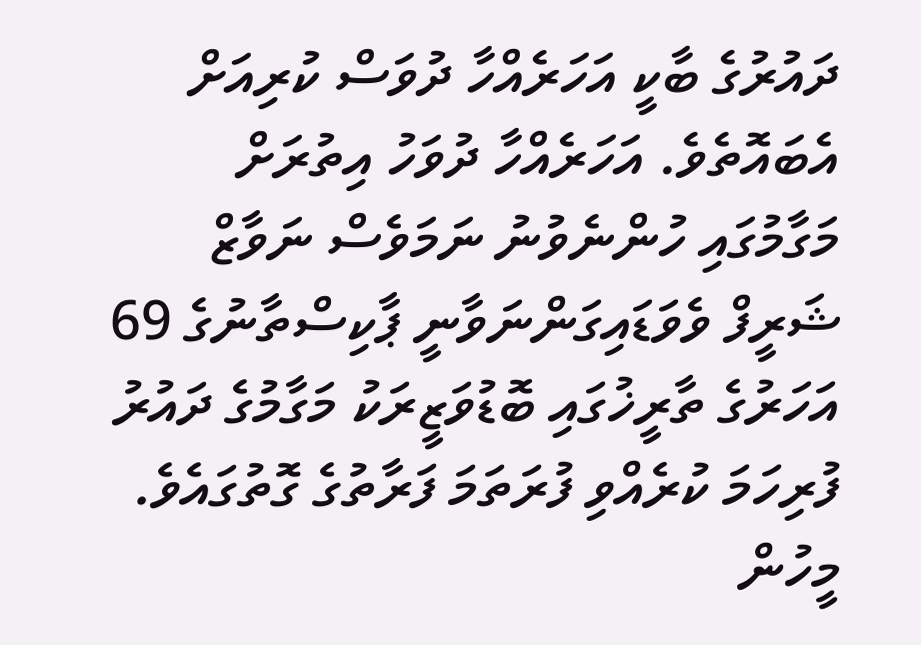ދައުރުގެ ބާކީ އަހަރެއްހާ ދުވަސް ކުރިއަށް އެބައޮތެވެ. އަހަރެއްހާ ދުވަހު އިތުރަށް މަގާމުގައި ހުންނެވުނު ނަމަވެސް ނަވާޒް ޝަރީފް ވެވަޑައިގަންނަވާނީ ޕާކިސްތާނުގެ 69 އަހަރުގެ ތާރީޚުގައި ބޮޑުވަޒީރަކު މަގާމުގެ ދައުރު ފުރިހަމަ ކުރެއްވި ފުރަތަމަ ފަރާތުގެ ގޮތުގައެވެ.
މީހުން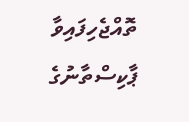ތޮއްޖެހިފައިވާ ޕާކިސްތާނުގެ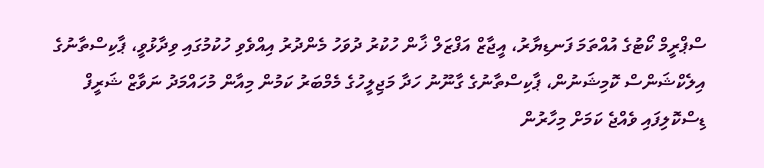ސްޕްރީމް ކޯޓުގެ އުއްތަމަ ފަނޑިޔާރު، އީޖާޒް އަފްޒަލް ޚާން ހުކުރު ދުވަހު މެންދުރު އިއްވެވި ހުކުމުގައި ވިދާޅުވީ، ޕާކިސްތާނުގެ އިލެކްޝަންސް ކޮމިޝަނުން، ޕާކިސްތާނުގެ ގާނޫނު ހަދާ މަޖިލީހުގެ މެމްބަރު ކަމުން މިއާން މުހައްމަދު ނަވާޒް ޝަރީފް ޑިސްކޮލިފައި ވެއްޖެ ކަމަށް މިހާރުން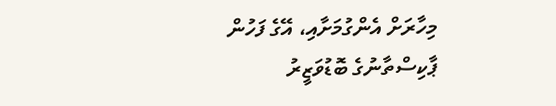މިހާރަށް އެންގުމަށާއި، އޭގެ ފަހުން ޕާކިސްތާނުގެ ބޮޑުވަޒީރު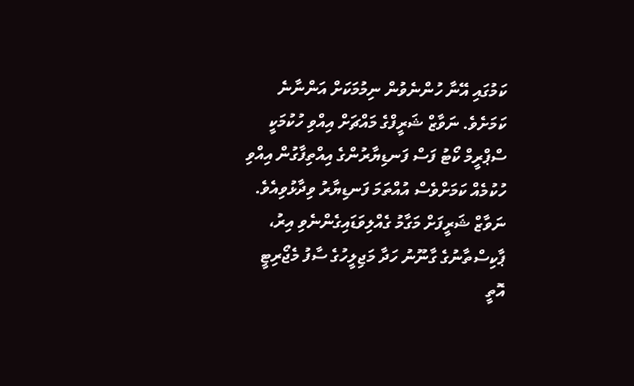ކަމުގައި އޭނާ ހުންނެވުން ނިމުމަކަށް އަންނާނެ ކަމަށެވެ. ނަވާޒް ޝަރީފްގެ މައްޗަށް އިއްވި ހުކުމަކީ ސްޕްރީމް ކޯޓު ފަސް ފަނޑިޔާރުންގެ އިއްތިފާގުން އިއްވި ހުކުމެއް ކަމަށްވެސް އުއްތަމަ ފަނޑިޔާރު ވިދާޅުވިއެވެ.
ނަވާޒް ޝަރީފަށް މަގާމު ގެއްލިވަޑައިގެންނެވި އިރު، ޕާކިސްތާނުގެ ގާނޫނު ހަދާ މަޖިލީހުގެ ސާފު މެޖޯރިޓީ އޮތީ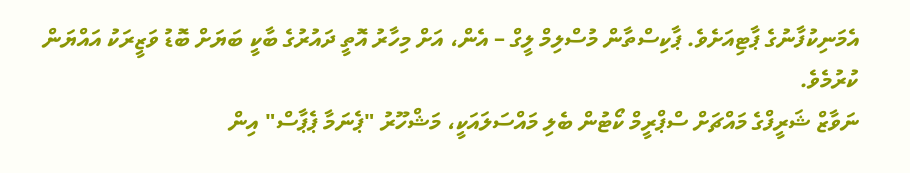އެމަނިކުފާނުގެ ޕާޓިއަށެވެ. ޕާކިސްތާން މުސްލިމް ލީގް – އެން، އަށް މިހާރު އޮތީ ދައުރުގެ ބާކީ ބަޔަށް ބޮޑު ވަޒީރަކު އައްޔަން ކުރުމެވެ.
ނަވާޒް ޝަރީފްގެ މައްޗަށް ސްޕްރީމް ކޯޓުން ބެލި މައްސަލައަކީ، މަޝްހޫރު "ޕެނަމާ ޕެޕާސް" އިން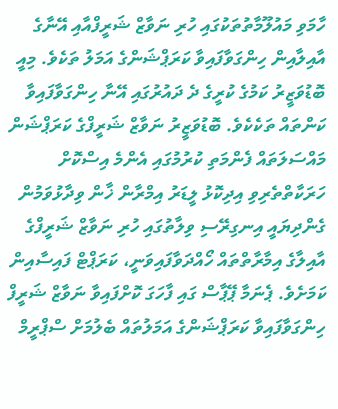ހާމަވި މައުލޫމާތުތަކުގައި ހުރި ނަވާޒް ޝަރީފްއާއި އޭނާގެ އާއިލާއިން ހިންގަވާފައިވާ ކަރަޕްޝަންގެ އަމަލު ތަކެވެ. މިއީ ބޮޑުވަޒީރު ކަމުގެ ކުރީގެ ދެ ދައުރުގައި އޭނާ ހިންގަވާފައިވާ ކަންތައް ތަކެކެވެ. ބޮޑުވަޒީރު ނަވާޒް ޝަރީފްގެ ކަރަޕްޝަން މައްސަލަތައް ފެންމަތި ކުރުމުގައި އެންމެ އިސްކޮށް ހަރަކާތްތެރިވި އިދިކޮޅު ލީޑަރު އިމްރާން ޚާން ވިދާޅުވަމުން ގެންދިޔައީ އިނގިރޭސި ވިލާތުގައި ހުރި ނަވާޒް ޝަރީފްގެ އާއިލާގެ އިމާރާތްތައް ހޯއްދަވާފައިވަނީ، ކަރަޕްޓް ފައިސާއިން ކަމަށެވެ. ޕެނަމާ ޕޭޕާސް ގައި ފާހަގަ ކޮށްފައިވާ ނަވާޒް ޝަރީފް ހިންގަވާފައިވާ ކަރަޕްޝަންގެ އަމަލުތައް ބެލުމަށް ސްޕްރީމް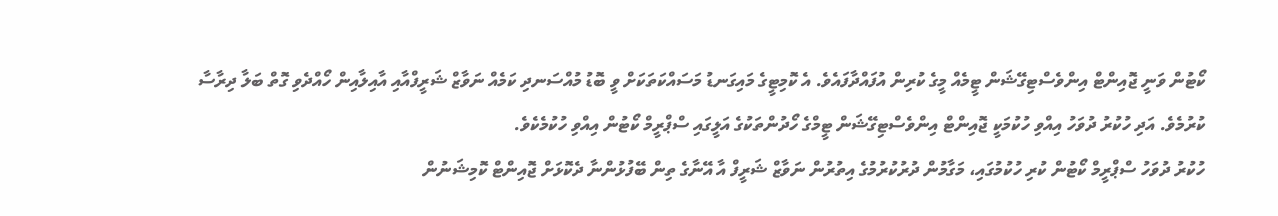ކޯޓުން ވަނީ ޖޮއިންޓް އިންވެސްޓިގޭޝަން ޓީމެއް މީގެ ކުރިން އުފައްދާފައެވެ. އެ ކޮމިޓީގެ މައިގަނޑު މަސައްކަތަކަށް ވީ ބޮޑު މުއްސަނދި ކަމެއް ނަވާޒް ޝަރީފްއާއި އާއިލާއިން ހޯއްދެވި ގޮތް ބަލާ ދިރާސާ ކުރުމެވެ. އަދި ހުކުރު ދުވަހު އިއްވި ހުކުމަކީ ޖޮއިންޓް އިންވެސްޓިގޭޝަން ޓީމްގެ ހޯދުންތަކުގެ އަލީގައި ސްޕްރީމް ކޯޓުން އިއްވި ހުކުމެކެވެ.
ހުކުރު ދުވަހު ސްޕްރީމް ކޯޓުން ކުރި ހުކުމުގައި، މަގާމުން ދުރުކުރުމުގެ އިތުރުން ނަވާޒް ޝަރީފް އާ އޭނާގެ ތިން ބޭފުޅުންނާ ދެކޮޅަށް ޖޮއިންޓް ކޮމިޝަނުން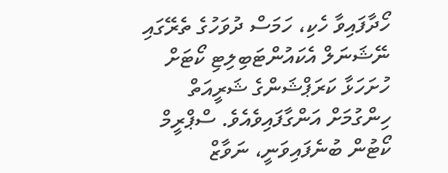ހޯދާފައިވާ ހެކި، ހަމަސް ދުވަހުގެ ތެރޭގައި ނޭޝަނަލް އެކައުންޓަބިލިޓި ކޯޓަށް ހުށަހަޅާ ކަރަޕްޝަންގެ ޝަރީއަތް ހިންގުމަށް އަންގާފައިވެއެވެ. ސްޕްރީމް ކޯޓުން ބުނެފައިވަނީ، ނަވާޒް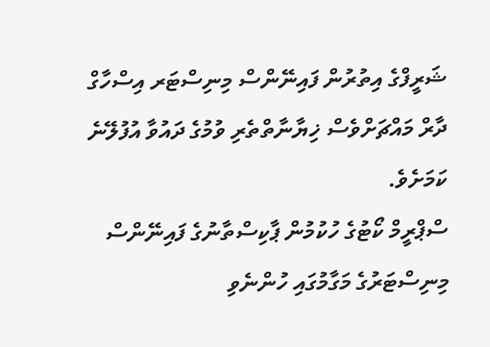ޝަރީފްގެ އިތުރުން ފައިނޭންސް މިނިސްޓަރ އިސްހާގް ދާރް މައްޗަށްވެސް ޚިޔާނާތްތެރި ވުމުގެ ދައުވާ އުފުލޭނެ ކަމަށެވެ.
ސްޕްރީމް ކޯޓުގެ ހުކުމުން ޕާކިސްތާނުގެ ފައިނޭންސް މިނިސްޓަރުގެ މަގާމުގައި ހުންނެވި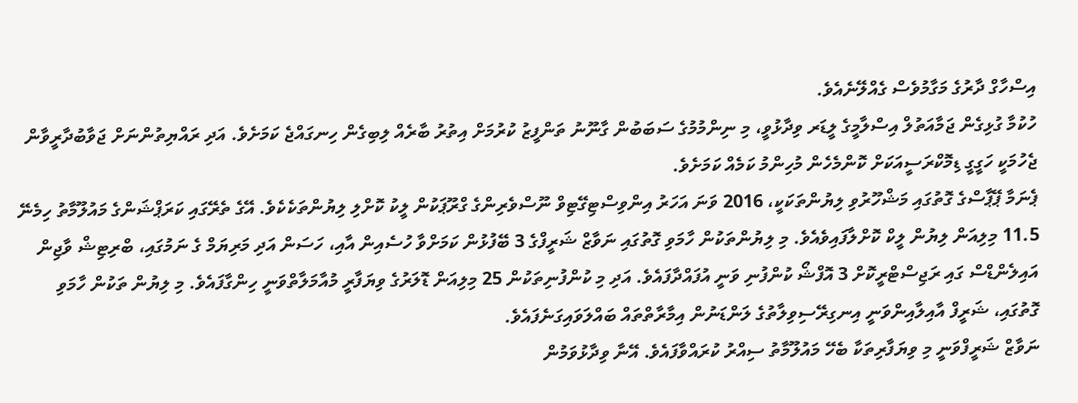އިސްހާގް ދާރުގެ މަގާމުވެސް ގެއްލޭނެއެވެ.
ހުކުމާ ގުޅިގެން ޖަމާއަތުލް އިސްލާމީގެ ލީޑަރ ވިދާޅުވީ، މި ނިންމުމުގެ ސަބަބުން ގާނޫނު ތަންފީޒު ކުރުމަށް އިތުރު ބާރެއް ލިބިގެން ހިނގައްޖެ ކަމަށެވެ. އަދި ރައްޔިތުންނަށް ޖަވާބުދާރީވާން ޖެހުމަކީ ހަގީގީ ޑިމޮކްރަސީއަކަށް ކޮންމެހެން މުހިންމު ކަމެއް ކަމަށެވެ.
ޕެނަމާ ޕޭޕާސްގެ ގޮތުގައި މަޝްހޫރުވި ލިޔުންތަކަކީ، 2016 ވަނަ އަހަރު އިންވިސްޓިގޭޓިވް ނޫސްވެރިންގެ ގްރޫޕަކުން ލީކު ކޮށްލި ލިޔުންތަކެކެވެ. އޭގެ ތެރޭގައި ކަރަޕްޝަންގެ މައުލޫމާތު ހިމެނޭ 11.5 މިލިއަން ލިޔުން ލީކް ކޮށްލާފައިވެއެވެ. މި ލިޔުންތަކުން ހާމަވި ގޮތުގައި ނަވާޒް ޝަރީފްގެ 3 ބޭފުޅުން ކަމަށްވާ ހުސެއިން އާއި، ހަސަން އަދި މަރިޔަމް ގެ ނަމުގައި، ބްރިޓިޝް ވާޖިން އައިލެންޑްސް ގައި ރަޖިސްޓްރީކޮށް 3 އޮފްޝޯ ކުންފުނި ވަނީ އުފައްދާފައެވެ. އަދި މި ކުންފުނިތަކުން 25 މިލިއަން ޑޮލަރުގެ ވިޔަފާރީ މުއާމަލާތްވަނީ ހިންގާފައެވެ. މި ލިޔުން ތަކުން ހާމަވި ގޮތުގައި، ޝަރީފް އާއިލާއިންވަނީ އިނގިރޭސިވިލާތުގެ ލަންޑަނުން އިމާރާތްތައް ބައްލަވައިގަނެފައެވެ.
ނަވާޒް ޝަރީފްވަނީ މި ވިޔަފާރިތަކާ ބެހޭ މައުލޫމާތު ސިއްރު ކުރައްވާފައެވެ. އޭނާ ވިދާޅުވަމުން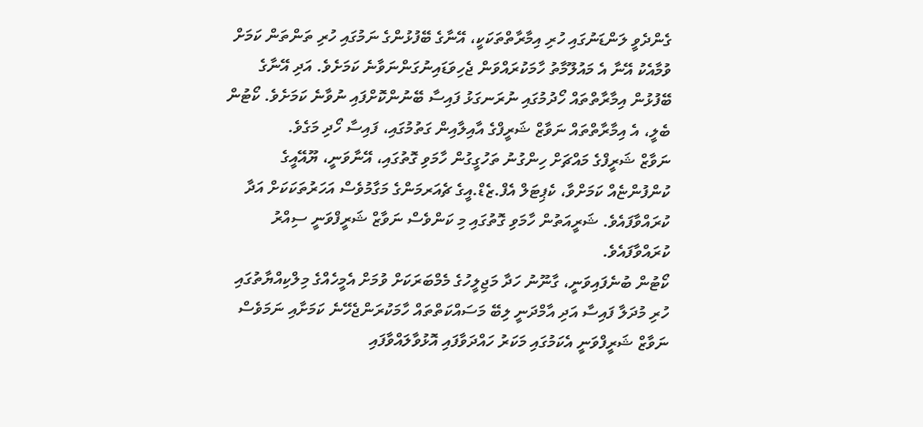ގެންދެވީ ލަންޑަނުގައި ހުރި އިމާރާތްތަކަކީ، އޭނާގެ ބޭފުޅުންގެ ނަމުގައި ހުރި ތަންތަން ކަމަށް ވުމާއެކު އޭނާ އެ މައުލޫމާތު ހާމަކުރައްވަން ޖެހިވަޑައިނުގަންނަވާނެ ކަމަށެވެ. އަދި އޭނާގެ ބޭފުޅުން އިމާރާތްތައް ހޯދުމުގައި ނުރަނގަޅު ފައިސާ ބޭނުންކޮށްފައި ނުވާނެ ކަމަށެވެ. ކޯޓުން ބެލީ، އެ އިމާރާތްތައް ނަވާޒް ޝަރީފްގެ އާއިލާއިން ގަތުމުގައި، ފައިސާ ހޯދި މަގެވެ.
ނަވާޒް ޝަރީފްގެ މައްޗަށް ހިންގުނު ތަހުގީގުން ހާމަވި ގޮތުގައި، އޭނާވަނީ، ޔޫއޭއީގެ ކުންފުންޏެއް ކަމަށްވާ، ކެޕިޓަލް އެފް.ޒެޑް.އީގެ ޗެއަރމަންގެ މަގާމުވެސް އަހަރުތަކަކަށް އަދާ ކުރައްވާފައެވެ. ޝަރީއަތުން ހާމަވި ގޮތުގައި މި ކަންވެސް ނަވާޒް ޝަރީފްވަނީ ސިއްރު ކުރައްވާފައެވެ.
ކޯޓުން ބުނެފައިވަނީ، ގާނޫނު ހަދާ މަޖިލީހުގެ މެމްބަރަކަށް ވުމަށް އެމީހެއްގެ މިލްކިއްޔާތުގައި ހުރި މުދަލާ ފައިސާ އަދި އާމްދަނީ ލިބޭ މަސައްކަތްތައް ހާމަކުރަންޖެހޭނެ ކަމަށާއި ނަމަވެސް ނަވާޒް ޝަރީފްވަނީ އެކަމުގައި މަކަރު ހައްދަވާފައި އޮޅުވާލައްވާފައި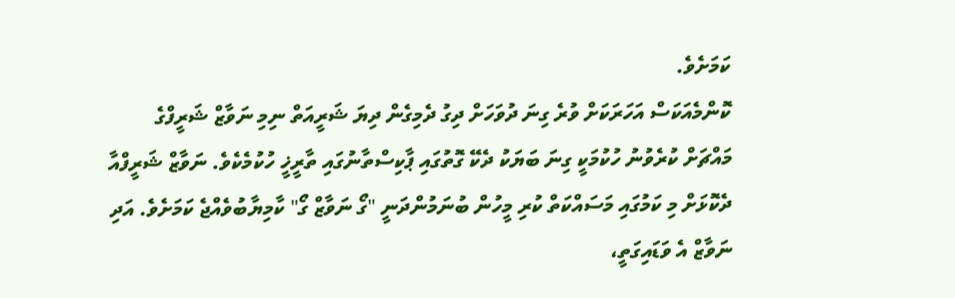ކަމަށެވެ.
ކޮންމެއަކަސް އަހަރަކަށް ވުރެ ގިނަ ދުވަހަށް ދިގު ދެމިގެން ދިޔަ ޝަރީއަތް ނިމި ނަވާޒް ޝަރީފްގެ މައްޗަށް ކުރެވުނު ހުކުމަކީ ގިނަ ބަޔަކު ދެކޭ ގޮތުގައި ޕާކިސްތާނުގައި ތާރީޚީ ހުކުމެކެވެ. ނަވާޒް ޝަރީފްއާ ދެކޮޅަށް މި ކަމުގައި މަސައްކަތް ކުރި މީހުން ބުނަމުންދަނީ "ގޯ ނަވާޒް ގޯ" ކާމިޔާބުވެއްޖެ ކަމަށެވެ. އަދި ނަވާޒް އެ ވަޑައިގަތީ،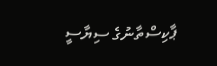ޕާކިސްތާނުގެ ސިޔާސީ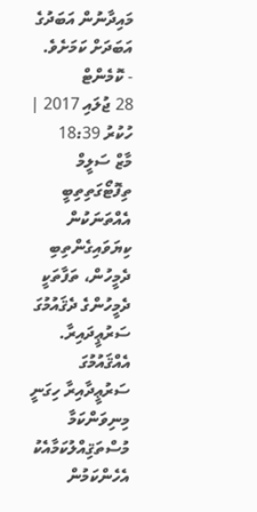މައިދާނުން އަބަދުގެ އަބަދަށް ކަމަށެވެ.
- ކޮމެންޓް
28 ޖުލައި 2017 | ހުކުރު 18:39
މާޒް ސަލީމް
ތިފޮޓޯގަތިތިބީ އެއްތަނަކުން ކިޔަވައިގެންތިބި ދެމީހުން، ތަފާތަކީ ދެމީހުންގެ ދެޤައުމުގަ ސަރުޢީދައިރާ. އެއްޤައުމުގަ ސަރުޢީދާއިރާ ހިގަނީ މިނިވަންކަމާ މުސްތަޤިއްލުކަމާއެކު އެހެންކަމުން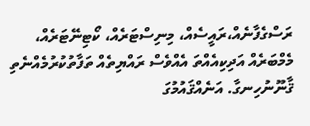ރަސްގެފާނެއް،ރައީސެއް، މިނިސްޓަރެއް، ކޯޓިނޭޓަރެއް، މެމްބަރެއް އަދިކިއެއްތަ އެއްވެސް ރައްޔިތެއް ތަފާތުކުރުމެއްނެތި ޤާނޫނުހިނގާ. އަނެއްޤައުމުގަ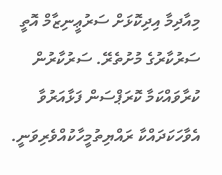މިއާދިމާ އިދިކޮޅަށް ސަރުޢީނިޒާމް އޮތީ ސަރުކާރުގެ މުށުތެރޭ. ސަރުކާރުން ކުރާވައްކަމާ ކޮރަޕްސަން ފަޅާއަރުވާ އެވާހަކަދައްކާ ރައްޔިތުމީހާކުއްވެރިވަނީ.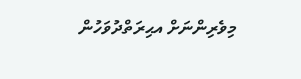މިވެރިންނަށް އޙިރަތްދުވަހުން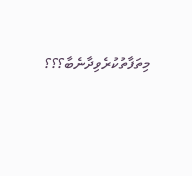މިތަފާތުކުރެވިދާނެބާ؟؟؟